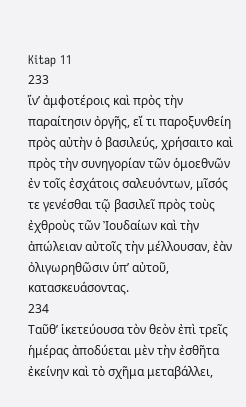Kitap 11
233
ἵνʼ ἀμφοτέροις καὶ πρὸς τὴν παραίτησιν ὀργῆς, εἴ τι παροξυνθείη πρὸς αὐτὴν ὁ βασιλεύς, χρήσαιτο καὶ πρὸς τὴν συνηγορίαν τῶν ὁμοεθνῶν ἐν τοῖς ἐσχάτοις σαλευόντων, μῖσός τε γενέσθαι τῷ βασιλεῖ πρὸς τοὺς ἐχθροὺς τῶν Ἰουδαίων καὶ τὴν ἀπώλειαν αὐτοῖς τὴν μέλλουσαν, ἐὰν ὀλιγωρηθῶσιν ὑπʼ αὐτοῦ, κατασκευάσοντας.
234
Ταῦθʼ ἱκετεύουσα τὸν θεὸν ἐπὶ τρεῖς ἡμέρας ἀποδύεται μὲν τὴν ἐσθῆτα ἐκείνην καὶ τὸ σχῆμα μεταβάλλει,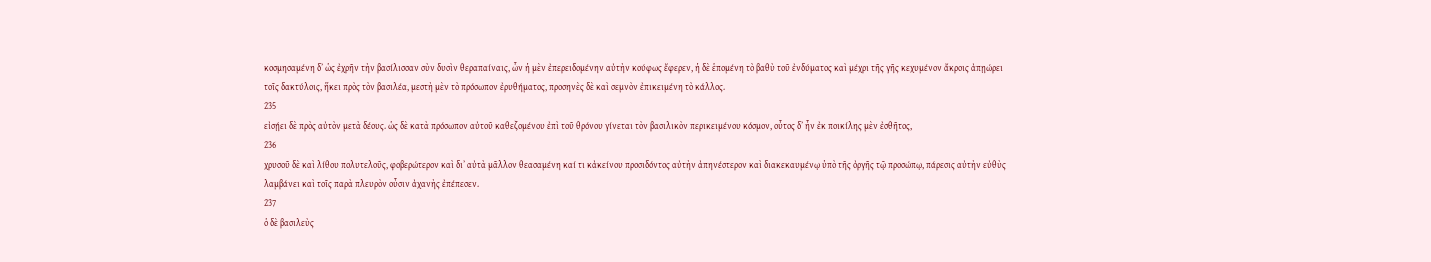κοσμησαμένη δʼ ὡς ἐχρῆν τὴν βασίλισσαν σὺν δυσὶν θεραπαίναις, ὧν ἡ μὲν ἐπερειδομένην αὐτὴν κούφως ἔφερεν, ἡ δὲ ἑπομένη τὸ βαθὺ τοῦ ἐνδύματος καὶ μέχρι τῆς γῆς κεχυμένον ἄκροις ἀπῃώρει τοῖς δακτύλοις, ἥκει πρὸς τὸν βασιλέα, μεστὴ μὲν τὸ πρόσωπον ἐρυθήματος, προσηνὲς δὲ καὶ σεμνὸν ἐπικειμένη τὸ κάλλος.
235
εἰσῄει δὲ πρὸς αὐτὸν μετὰ δέους. ὡς δὲ κατὰ πρόσωπον αὐτοῦ καθεζομένου ἐπὶ τοῦ θρόνου γίνεται τὸν βασιλικὸν περικειμένου κόσμον, οὗτος δʼ ἦν ἐκ ποικίλης μὲν ἐσθῆτος,
236
χρυσοῦ δὲ καὶ λίθου πολυτελοῦς, φοβερώτερον καὶ διʼ αὐτὰ μᾶλλον θεασαμένη καί τι κἀκείνου προσιδόντος αὐτὴν ἀπηνέστερον καὶ διακεκαυμένῳ ὑπὸ τῆς ὀργῆς τῷ προσώπῳ, πάρεσις αὐτὴν εὐθὺς λαμβάνει καὶ τοῖς παρὰ πλευρὸν οὖσιν ἀχανὴς ἐπέπεσεν.
237
ὁ δὲ βασιλεὺς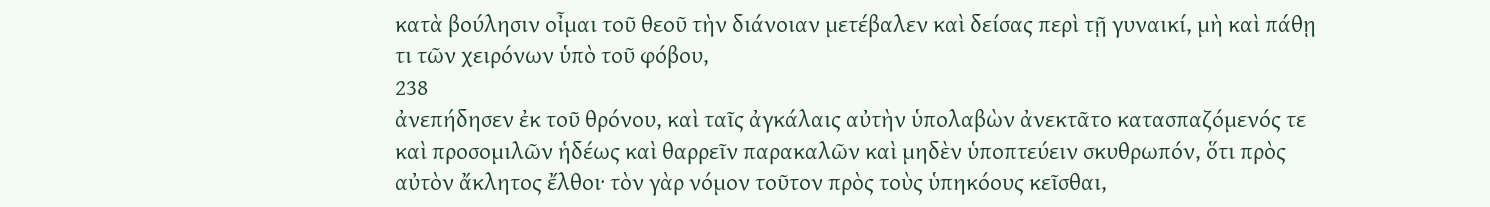κατὰ βούλησιν οἶμαι τοῦ θεοῦ τὴν διάνοιαν μετέβαλεν καὶ δείσας περὶ τῇ γυναικί, μὴ καὶ πάθῃ τι τῶν χειρόνων ὑπὸ τοῦ φόβου,
238
ἀνεπήδησεν ἐκ τοῦ θρόνου, καὶ ταῖς ἀγκάλαις αὐτὴν ὑπολαβὼν ἀνεκτᾶτο κατασπαζόμενός τε καὶ προσομιλῶν ἡδέως καὶ θαρρεῖν παρακαλῶν καὶ μηδὲν ὑποπτεύειν σκυθρωπόν, ὅτι πρὸς αὐτὸν ἄκλητος ἔλθοι· τὸν γὰρ νόμον τοῦτον πρὸς τοὺς ὑπηκόους κεῖσθαι,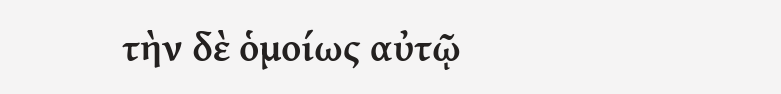τὴν δὲ ὁμοίως αὐτῷ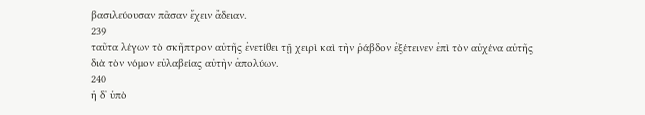βασιλεύουσαν πᾶσαν ἔχειν ἄδειαν.
239
ταῦτα λέγων τὸ σκῆπτρον αὐτῆς ἐνετίθει τῇ χειρὶ καὶ τὴν ῥάβδον ἐξέτεινεν ἐπὶ τὸν αὐχένα αὐτῆς διὰ τὸν νόμον εὐλαβείας αὐτὴν ἀπολύων.
240
ἡ δʼ ὑπὸ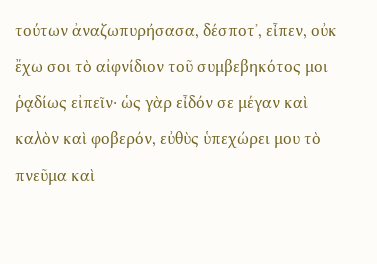τούτων ἀναζωπυρήσασα, δέσποτʼ, εἶπεν, οὐκ ἔχω σοι τὸ αἰφνίδιον τοῦ συμβεβηκότος μοι ῥᾳδίως εἰπεῖν· ὡς γὰρ εἶδόν σε μέγαν καὶ καλὸν καὶ φοβερόν, εὐθὺς ὑπεχώρει μου τὸ πνεῦμα καὶ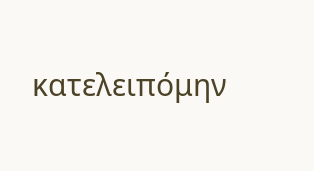κατελειπόμην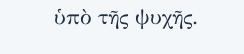ὑπὸ τῆς ψυχῆς.